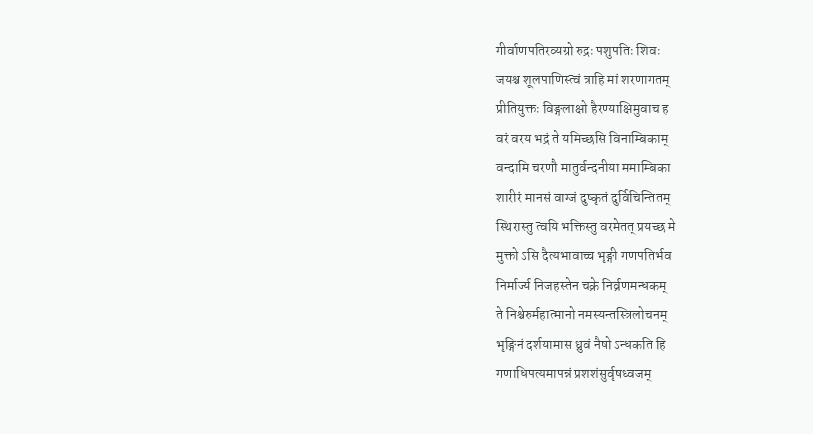गीर्वाणपतिरव्यग्रो रुद्रः पशुपतिः शिवः
जयश्च शूलपाणिस्त्वं त्राहि मां शरणागतम्
प्रीतियुक्तः विङ्गलाक्षो हैरण्याक्षिमुवाच ह
वरं वरय भद्रं ते यमिच्छसि विनाम्बिकाम्
वन्दामि चरणौ मातुर्वन्दनीया ममाम्बिका
शारीरं मानसं वाग्जं दुष्कृतं दुर्विचिन्तितम्
स्थिरास्तु त्वयि भक्तिस्तु वरमेतत् प्रयच्छ मे
मुक्तो ऽसि दैत्यभावाच्च भृङ्गी गणपतिर्भव
निर्मार्ज्य निजहस्तेन चक्रे निर्व्रणमन्धकम्
ते निश्चेरुर्महात्मानो नमस्यन्तस्त्रिलोचनम्
भृङ्गिनं दर्शयामास ध्रुवं नैषो ऽन्धकति हि
गणाधिपत्यमापन्नं प्रशशंसुर्वृषध्वजम्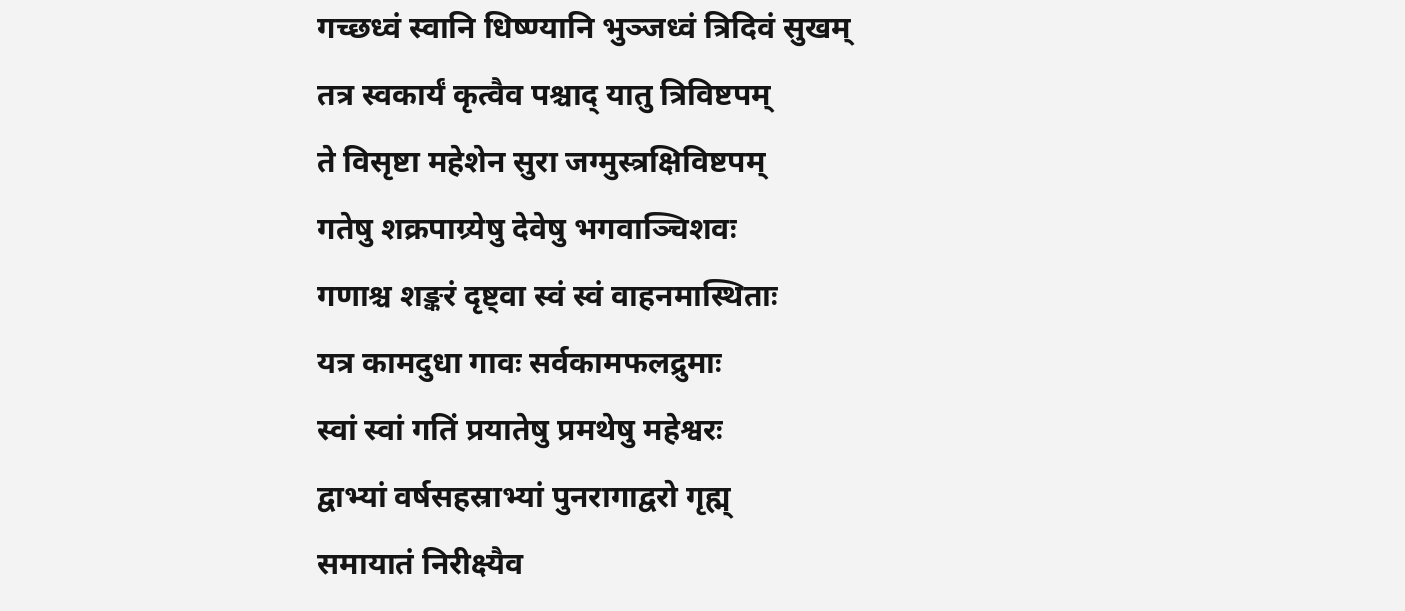गच्छध्वं स्वानि धिष्ण्यानि भुञ्जध्वं त्रिदिवं सुखम्
तत्र स्वकार्यं कृत्वैव पश्चाद् यातु त्रिविष्टपम्
ते विसृष्टा महेशेन सुरा जग्मुस्त्रक्षिविष्टपम्
गतेषु शक्रपाग्र्येषु देवेषु भगवाञ्चिशवः
गणाश्च शङ्करं दृष्ट्वा स्वं स्वं वाहनमास्थिताः
यत्र कामदुधा गावः सर्वकामफलद्रुमाः
स्वां स्वां गतिं प्रयातेषु प्रमथेषु महेश्वरः
द्वाभ्यां वर्षसहस्राभ्यां पुनरागाद्वरो गृह्म्
समायातं निरीक्ष्यैव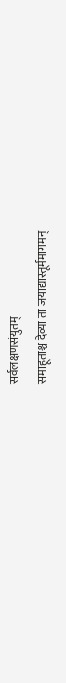सर्वलक्षणसंयुतम्
समाहूताश्च देव्या ता जयाद्यास्तूर्ममागमन्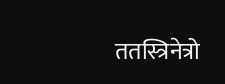ततस्त्रिनेत्रो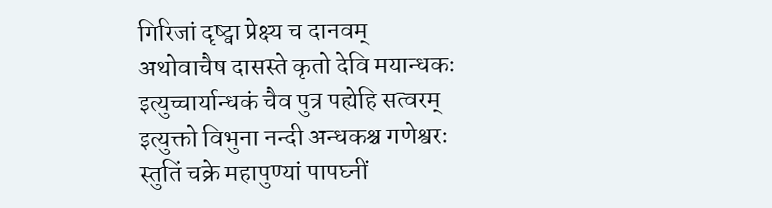गिरिजां दृष्ट्वा प्रेक्ष्य च दानवम्
अथोवाचैष दासस्ते कृतो देवि मयान्धकः
इत्युच्चार्यान्धकं चैव पुत्र पह्येहि सत्वरम्
इत्युक्तो विभुना नन्दी अन्धकश्च गणेश्वरः
स्तुतिं चक्रे महापुण्यां पापघ्नीं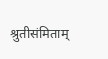श्रुतीसंमिताम्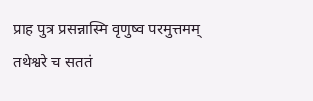प्राह पुत्र प्रसन्नास्मि वृणुष्व परमुत्तमम्
तथेश्वरे च सततं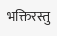भक्तिरस्तु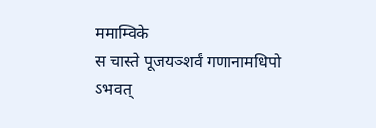ममाम्विके
स चास्ते पूजयञ्शर्वं गणानामधिपो ऽभवत्